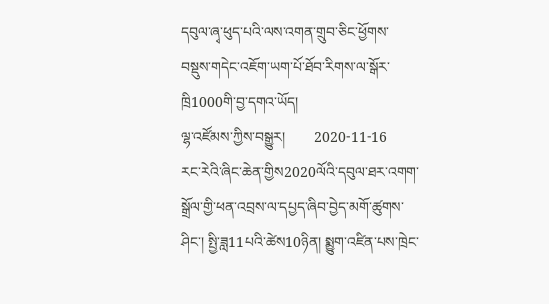དབུལ་ཞྭ་ཕུད་པའི་ལས་འགན་གྲུབ་ཅིང་ཕྱོགས་བསྡུས་གདེང་འཇོག་ཡག་པོ་ཐོབ་རིགས་ལ་སྒོར་ཁྲི1000གི་བྱ་དགའ་ཡོད།
ལྷ་འཛོམས་ཀྱིས་བསྒྱུར།        2020-11-16
རང་རེའི་ཞིང་ཆེན་གྱིས2020ལོའི་དབུལ་ཐར་འགག་སྒྲོལ་གྱི་ཕན་འབྲས་ལ་དཔྱད་ཞིབ་བྱེད་མགོ་ཚུགས་ཤིང་། སྤྱི་ཟླ11པའི་ཚེས10ཉིན། སྨྱུག་འཛིན་པས་ཁྲེང་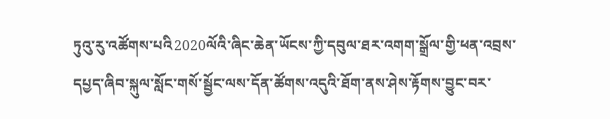ཏུའུ་རུ་འཚོགས་པའི2020ལོའི་ཞིང་ཆེན་ཡོངས་ཀྱི་དབུལ་ཐར་འགག་སྒྲོལ་གྱི་ཕན་འབྲས་དཔྱད་ཞིབ་སྐུལ་སློང་གསོ་སྦྱོང་ལས་དོན་ཚོགས་འདུའི་ཐོག་ནས་ཤེས་རྟོགས་བྱུང་བར་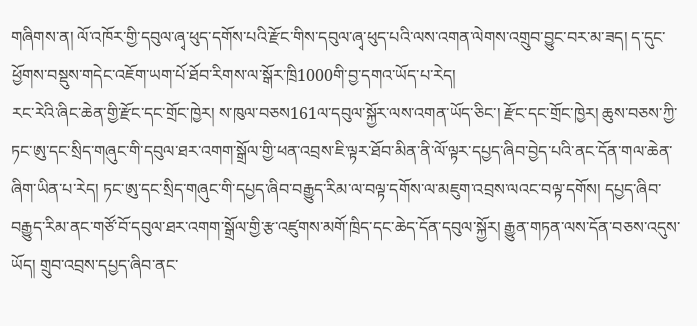གཞིགས་ན། ལོ་འཁོར་གྱི་དབུལ་ཞྭ་ཕུད་དགོས་པའི་རྫོང་གིས་དབུལ་ཞྭ་ཕུད་པའི་ལས་འགན་ལེགས་འགྲུབ་བྱུང་བར་མ་ཟད། ད་དུང་ཕྱོགས་བསྡུས་གདེང་འཇོག་ཡག་པོ་ཐོབ་རིགས་ལ་སྒོར་ཁྲི1000གི་བྱ་དགའ་ཡོད་པ་རེད།
རང་རེའི་ཞིང་ཆེན་གྱི་རྫོང་དང་གྲོང་ཁྱེར། ས་ཁུལ་བཅས161ལ་དབུལ་སྐྱོར་ལས་འགན་ཡོད་ཅིང་། རྫོང་དང་གྲོང་ཁྱེར། ཆུས་བཅས་ཀྱི་ཏང་ཨུ་དང་སྲིད་གཞུང་གི་དབུལ་ཐར་འགག་སྒྲོལ་གྱི་ཕན་འབྲས་ཇི་ལྟར་ཐོབ་མིན་ནི་ལོ་ལྟར་དཔྱད་ཞིབ་བྱེད་པའི་ནང་དོན་གལ་ཆེན་ཞིག་ཡིན་པ་རེད། ཏང་ཨུ་དང་སྲིད་གཞུང་གི་དཔྱད་ཞིབ་བརྒྱུད་རིམ་ལ་བལྟ་དགོས་ལ་མཇུག་འབྲས་ལའང་བལྟ་དགོས། དཔྱད་ཞིབ་བརྒྱུད་རིམ་ནང་གཙོ་བོ་དབུལ་ཐར་འགག་སྒྲོལ་གྱི་རྩ་འཛུགས་མགོ་ཁྲིད་དང་ཆེད་དོན་དབུལ་སྐྱོར། རྒྱུན་གཏན་ལས་དོན་བཅས་འདུས་ཡོད། གྲུབ་འབྲས་དཔྱད་ཞིབ་ནང་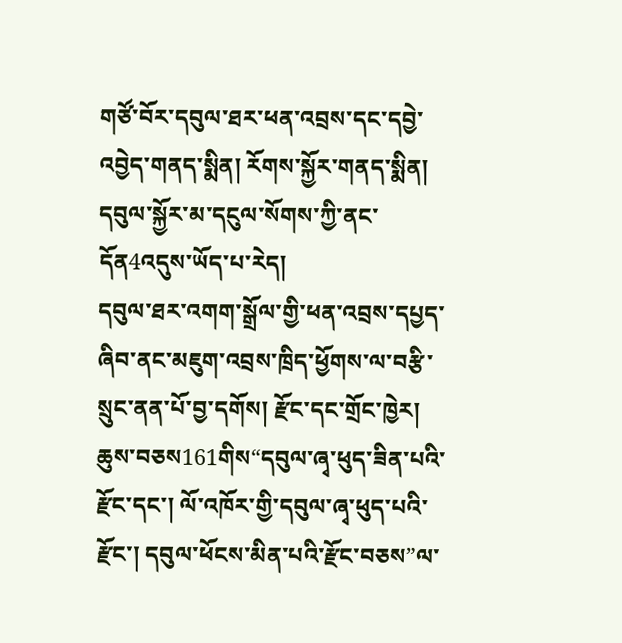གཙོ་བོར་དབུལ་ཐར་ཕན་འབྲས་དང་དབྱེ་འབྱེད་གནད་སྨིན། རོགས་སྐྱོར་གནད་སྨིན། དབུལ་སྐྱོར་མ་དངུལ་སོགས་ཀྱི་ནང་དོན4འདུས་ཡོད་པ་རེད།
དབུལ་ཐར་འགག་སྒྲོལ་གྱི་ཕན་འབྲས་དཔྱད་ཞིབ་ནང་མཇུག་འབྲས་ཁྲིད་ཕྱོགས་ལ་བརྩི་སྲུང་ནན་པོ་བྱ་དགོས། རྫོང་དང་གྲོང་ཁྱེར། ཆུས་བཅས161གིས“དབུལ་ཞྭ་ཕུད་ཟིན་པའི་རྫོང་དང་། ལོ་འཁོར་གྱི་དབུལ་ཞྭ་ཕུད་པའི་རྫོང་། དབུལ་ཕོངས་མིན་པའི་རྫོང་བཅས”ལ་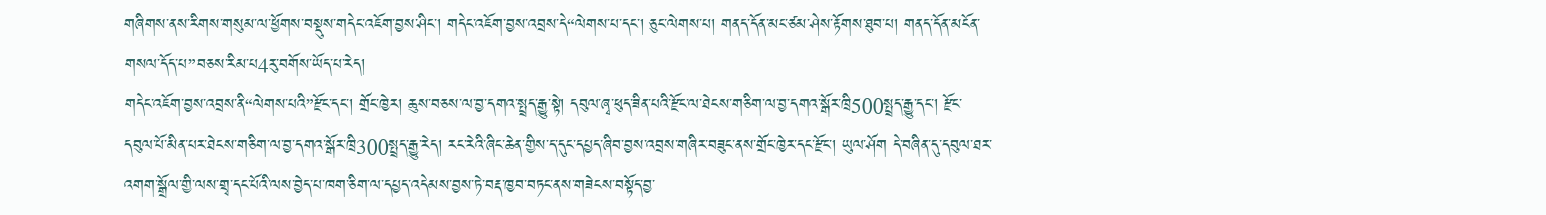གཞིགས་ནས་རིགས་གསུམ་ལ་ཕྱོགས་བསྡུས་གདེང་འཇོག་བྱས་ཤིང་། གདེང་འཇོག་བྱས་འབྲས་དེ“ལེགས་པ་དང་། ཅུང་ལེགས་པ། གནད་དོན་མང་ཙམ་ཤེས་རྟོགས་ཐུབ་པ། གནད་དོན་མངོན་གསལ་དོད་པ”བཅས་རིམ་པ4རུ་བགོས་ཡོད་པ་རེད།
གདེང་འཇོག་བྱས་འབྲས་ནི“ལེགས་པའི”རྫོང་དང་། གྲོང་ཁྱེར། ཆུས་བཅས་ལ་བྱ་དགའ་སྤྲད་རྒྱུ་སྟེ། དབུལ་ཞྭ་ཕུད་ཟིན་པའི་རྫོང་ལ་ཐེངས་གཅིག་ལ་བྱ་དགའ་སྒོར་ཁྲི500སྤྲད་རྒྱུ་དང་། རྫོང་དབུལ་པོ་མིན་པར་ཐེངས་གཅིག་ལ་བྱ་དགའ་སྒོར་ཁྲི300སྤྲད་རྒྱུ་རེད། རང་རེའི་ཞིང་ཆེན་གྱིས་ད་དུང་དཔྱད་ཞིབ་བྱས་འབྲས་གཞིར་བཟུང་ནས་གྲོང་ཁྱེར་དང་རྫོང་། ཡུལ་ཤོག དེ་བཞིན་དུ་དབུལ་ཐར་འགག་སྒྲོལ་གྱི་ལས་གྲྭ་དང་པོའི་ལས་བྱེད་པ་ཁག་ཅིག་ལ་དཔྱད་འདེམས་བྱས་ཏེ་བརྡ་ཁྱབ་བཏང་ནས་གཟེངས་བསྟོད་བྱ་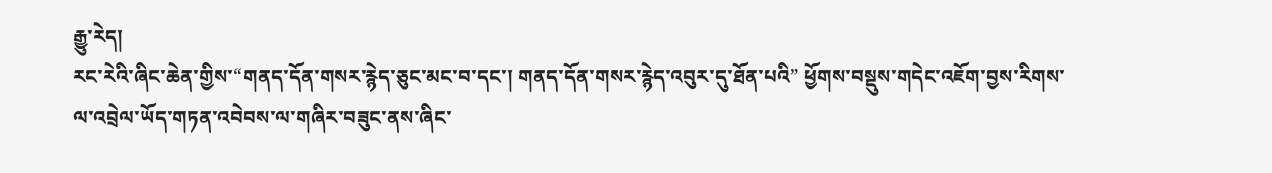རྒྱུ་རེད།
རང་རེའི་ཞིང་ཆེན་གྱིས་“གནད་དོན་གསར་རྙེད་ཅུང་མང་བ་དང་། གནད་དོན་གསར་རྙེད་འབུར་དུ་ཐོན་པའི” ཕྱོགས་བསྡུས་གདེང་འཇོག་བྱས་རིགས་ལ་འབྲེལ་ཡོད་གཏན་འབེབས་ལ་གཞིར་བཟུང་ནས་ཞིང་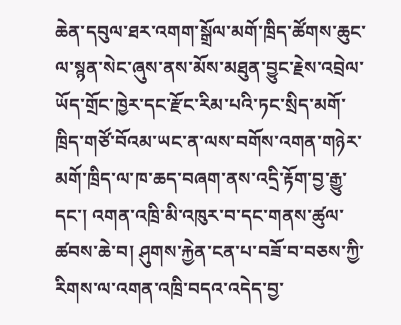ཆེན་དབུལ་ཐར་འགག་སྒྲོལ་མགོ་ཁྲིད་ཚོགས་ཆུང་ལ་སྙན་སེང་ཞུས་ནས་མོས་མཐུན་བྱུང་རྗེས་འབྲེལ་ཡོད་གྲོང་ཁྱེར་དང་རྫོང་རིམ་པའི་ཏང་སྲིད་མགོ་ཁྲིད་གཙོ་བོའམ་ཡང་ན་ལས་བགོས་འགན་གཉེར་མགོ་ཁྲིད་ལ་ཁ་ཆད་བཞག་ནས་འདྲི་རྟོག་བྱ་རྒྱུ་དང་། འགན་འཁྲི་མི་འཁུར་བ་དང་གནས་ཚུལ་ཚབས་ཆེ་བ། ཤུགས་རྐྱེན་ངན་པ་བཟོ་བ་བཅས་ཀྱི་རིགས་ལ་འགན་འཁྲི་བདའ་འདེད་བྱ་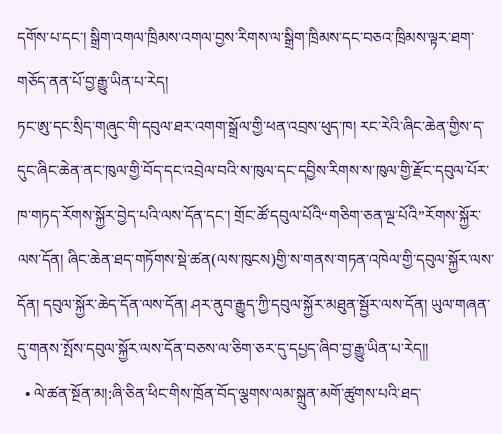དགོས་པ་དང་། སྒྲིག་འགལ་ཁྲིམས་འགལ་བྱས་རིགས་ལ་སྒྲིག་ཁྲིམས་དང་བཅའ་ཁྲིམས་ལྟར་ཐག་གཅོད་ནན་པོ་བྱ་རྒྱུ་ཡིན་པ་རེད།
ཏང་ཨུ་དང་སྲིད་གཞུང་གི་དབུལ་ཐར་འགག་སྒྲོལ་གྱི་ཕན་འབྲས་ཕུད་ཁ། རང་རེའི་ཞིང་ཆེན་གྱིས་ད་དུང་ཞིང་ཆེན་ནང་ཁུལ་གྱི་བོད་དང་འབྲེལ་བའི་ས་ཁུལ་དང་དབྱིས་རིགས་ས་ཁུལ་གྱི་རྫོང་དབུལ་པོར་ཁ་གཏད་རོགས་སྐྱོར་བྱེད་པའི་ལས་དོན་དང་། གྲོང་ཚོ་དབུལ་པོའི“གཅིག་ཅན་ལྔ་པོའི”རོགས་སྐྱོར་ལས་དོན། ཞིང་ཆེན་ཐད་གཏོགས་སྡེ་ཚན(ལས་ཁུངས)གྱི་ས་གནས་གཏན་འཁེལ་གྱི་དབུལ་སྐྱོར་ལས་དོན། དབུལ་སྐྱོར་ཆེད་དོན་ལས་དོན། ཤར་ནུབ་རྒྱུད་ཀྱི་དབུལ་སྐྱོར་མཐུན་སྦྱོར་ལས་དོན། ཡུལ་གཞན་དུ་གནས་སྤོས་དབུལ་སྐྱོར་ལས་དོན་བཅས་ལ་ཅིག་ཅར་དུ་དཔྱད་ཞིབ་བྱ་རྒྱུ་ཡིན་པ་རེད།།
  • ལེ་ཚན་སྔོན་མ།:ཞི་ཅིན་ཕིང་གིས་ཁྲོན་བོད་ལྕགས་ལམ་སྐྲུན་མགོ་ཚུགས་པའི་ཐད་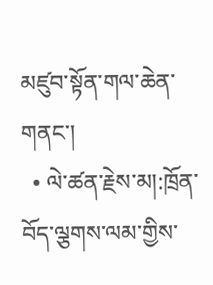མཛུབ་སྟོན་གལ་ཆེན་གནང་།
  • ལེ་ཚན་རྗེས་མ།:ཁྲོན་བོད་ལྕགས་ལམ་གྱིས་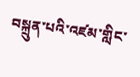བསྐྲུན་པའི་འཛམ་གླིང་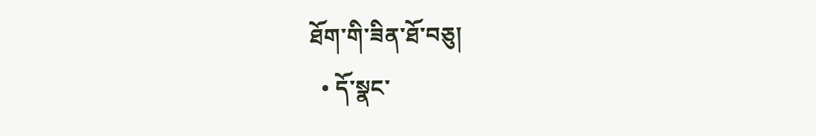ཐོག་གི་ཟིན་ཐོ་བཅུ།
  • དོ་སྣང་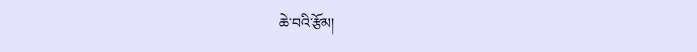ཆེ་བའི་རྩོམ།